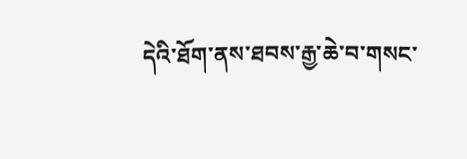དེའི་ཐོག་ནས་ཐབས་རྒྱ་ཆེ་བ་གསང་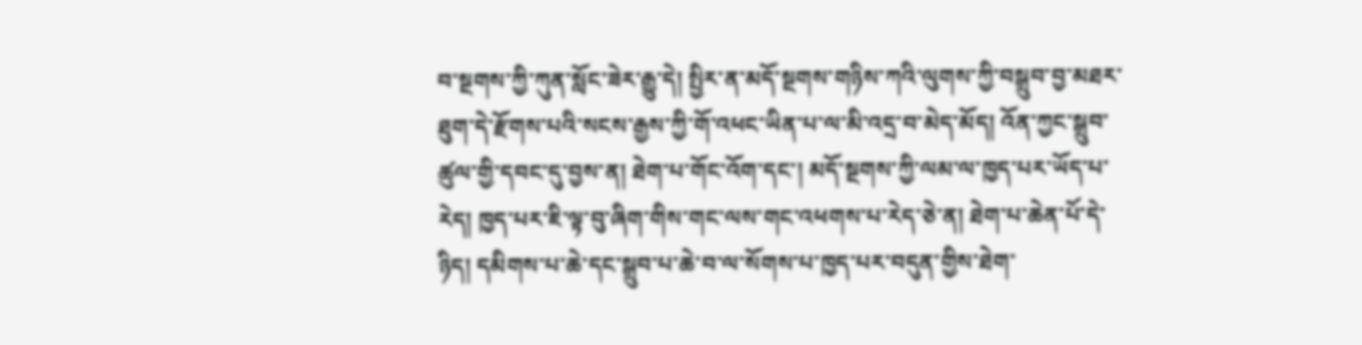བ་སྔགས་ཀྱི་ཀུན་སློང་ཟེར་རྒྱུ་དེ། སྤྱིར་ན་མདོ་སྔགས་གཉིས་ཀའི་ལུགས་ཀྱི་བསྒྲུབ་བྱ་མཐར་ཐུག་དེ་རྫོགས་པའི་སངས་རྒྱས་ཀྱི་གོ་འཕང་ཡིན་པ་ལ་མི་འདྲ་བ་མེད་མོད། འོན་ཀྱང་སྒྲུབ་ཚུལ་གྱི་དབང་དུ་བྱས་ན། ཐེག་པ་གོང་འོག་དང་། མདོ་སྔགས་ཀྱི་ལམ་ལ་ཁྱད་པར་ཡོད་པ་རེད། ཁྱད་པར་ཇི་ལྟ་བུ་ཞིག་གིས་གང་ལས་གང་འཕགས་པ་རེད་ཅེ་ན། ཐེག་པ་ཆེན་པོ་དེ་ཉིད། དམིགས་པ་ཆེ་དང་སྒྲུབ་པ་ཆེ་བ་ལ་སོགས་པ་ཁྱད་པར་བདུན་གྱིས་ཐེག་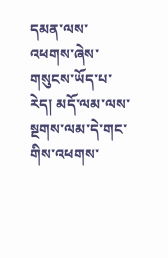དམན་ལས་འཕགས་ཞེས་གསུངས་ཡོད་པ་རེད། མདོ་ལམ་ལས་སྔགས་ལམ་དེ་གང་གིས་འཕགས་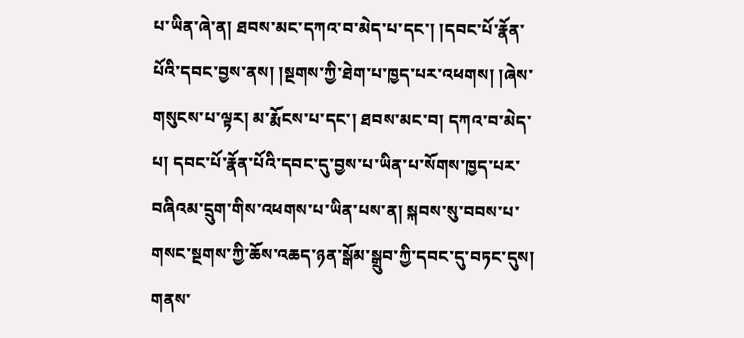པ་ཡིན་ཞེ་ན། ཐབས་མང་དཀའ་བ་མེད་པ་དང་། །དབང་པོ་རྣོན་པོའི་དབང་བྱས་ནས། །སྔགས་ཀྱི་ཐེག་པ་ཁྱད་པར་འཕགས། །ཞེས་གསུངས་པ་ལྟར། མ་རྨོངས་པ་དང་། ཐབས་མང་བ། དཀའ་བ་མེད་པ། དབང་པོ་རྣོན་པོའི་དབང་དུ་བྱས་པ་ཡིན་པ་སོགས་ཁྱད་པར་བཞིའམ་དྲུག་གིས་འཕགས་པ་ཡིན་པས་ན། སྐབས་སུ་བབས་པ་གསང་སྔགས་ཀྱི་ཆོས་འཆད་ཉན་སྒོམ་སྒྲུབ་ཀྱི་དབང་དུ་བཏང་དུས། གནས་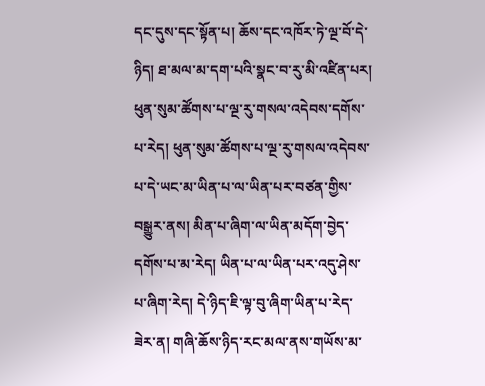དང་དུས་དང་སྟོན་པ། ཆོས་དང་འཁོར་ཏེ་ལྔ་བོ་དེ་ཉིད། ཐ་མལ་མ་དག་པའི་སྣང་བ་རུ་མི་འཛིན་པར། ཕུན་སུམ་ཚོགས་པ་ལྔ་རུ་གསལ་འདེབས་དགོས་པ་རེད། ཕུན་སུམ་ཚོགས་པ་ལྔ་རུ་གསལ་འདེབས་པ་དེ་ཡང་མ་ཡིན་པ་ལ་ཡིན་པར་བཙན་གྱིས་བསྒྱུར་ནས། མིན་པ་ཞིག་ལ་ཡིན་མདོག་བྱེད་དགོས་པ་མ་རེད། ཡིན་པ་ལ་ཡིན་པར་འདུ་ཤེས་པ་ཞིག་རེད། དེ་ཉིད་ཇི་ལྟ་བུ་ཞིག་ཡིན་པ་རེད་ཟེར་ན། གཞི་ཆོས་ཉིད་རང་མལ་ནས་གཡོས་མ་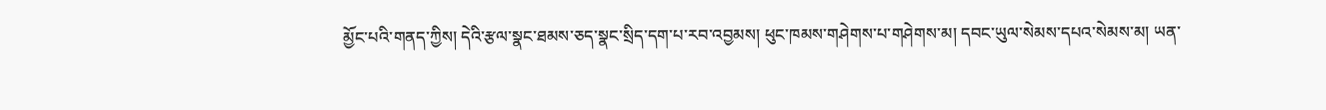མྱོང་པའི་གནད་ཀྱིས། དེའི་རྩལ་སྣང་ཐམས་ཅད་སྣང་སྲིད་དག་པ་རབ་འབྱམས། ཕུང་ཁམས་གཤེགས་པ་གཤེགས་མ། དབང་ཡུལ་སེམས་དཔའ་སེམས་མ། ཡན་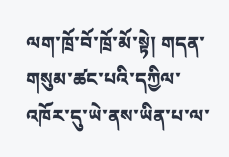ལག་ཁྲོ་བོ་ཁྲོ་མོ་སྟེ། གདན་གསུམ་ཚང་པའི་དཀྱིལ་འཁོར་དུ་ཡེ་ནས་ཡིན་པ་ལ་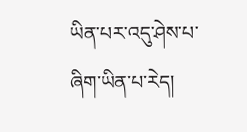ཡིན་པར་འདུ་ཤེས་པ་ཞིག་ཡིན་པ་རེད།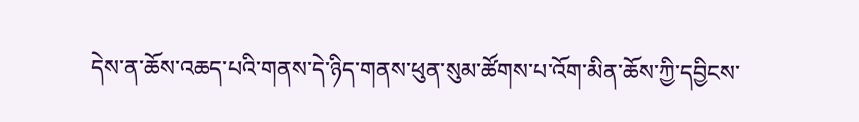དེས་ན་ཆོས་འཆད་པའི་གནས་དེ་ཉིད་གནས་ཕུན་སུམ་ཚོགས་པ་འོག་མིན་ཆོས་ཀྱི་དབྱིངས་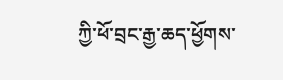ཀྱི་ཕོ་བྲང་རྒྱ་ཆད་ཕྱོགས་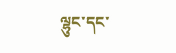ལྷུང་དང་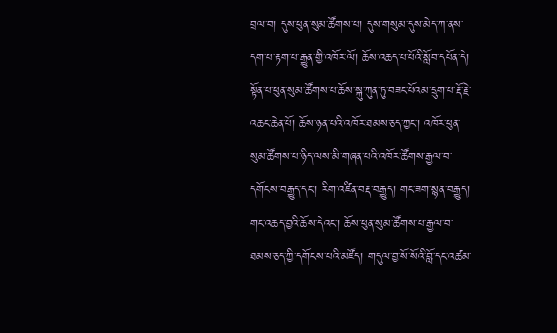བྲལ་བ། དུས་ཕུན་སུམ་ཚོགས་པ། དུས་གསུམ་དུས་མེད་ཀ་ནས་དག་པ་རྟག་པ་རྒྱུན་གྱི་འཁོར་ལོ། ཆོས་འཆད་པ་པོའི་སློབ་དཔོན་དེ། སྟོན་པ་ཕུན་སུམ་ཚོགས་པ་ཆོས་སྐུ་ཀུན་ཏུ་བཟང་པོའམ་དྲུག་པ་རྡོ་རྗེ་འཆང་ཆེན་པོ། ཆོས་ཉན་པའི་འཁོར་ཐམས་ཅད་ཀྱང་། འཁོར་ཕུན་སུམ་ཚོགས་པ་ཉིད་ལས་མི་གཞན་པའི་འཁོར་ཚོགས་རྒྱལ་བ་དགོངས་བརྒྱུད་དང་། རིག་འཛིན་བརྡ་བརྒྱུད། གང་ཟག་སྙན་བརྒྱུད། གང་འཆད་བྱའི་ཆོས་དེའང་། ཆོས་ཕུན་སུམ་ཚོགས་པ་རྒྱལ་བ་ཐམས་ཅད་ཀྱི་དགོངས་པའི་མཛོད། གདུལ་བྱ་སོ་སོའི་བློ་དང་འཚམ་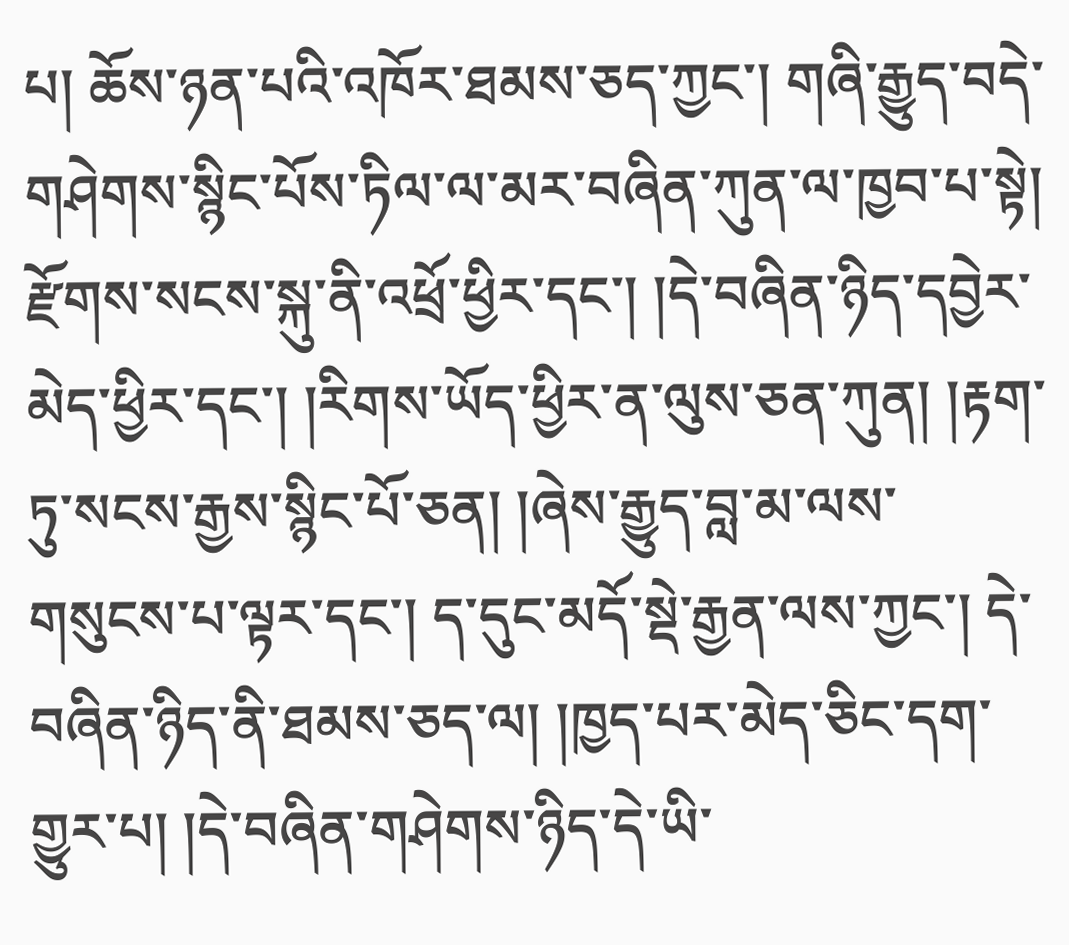པ། ཆོས་ཉན་པའི་འཁོར་ཐམས་ཅད་ཀྱང་། གཞི་རྒྱུད་བདེ་གཤེགས་སྙིང་པོས་ཏིལ་ལ་མར་བཞིན་ཀུན་ལ་ཁྱབ་པ་སྟེ། རྫོགས་སངས་སྐུ་ནི་འཕྲོ་ཕྱིར་དང་། །དེ་བཞིན་ཉིད་དབྱེར་མེད་ཕྱིར་དང་། །རིགས་ཡོད་ཕྱིར་ན་ལུས་ཅན་ཀུན། །རྟག་ཏུ་སངས་རྒྱས་སྙིང་པོ་ཅན། །ཞེས་རྒྱུད་བླ་མ་ལས་གསུངས་པ་ལྟར་དང་། ད་དུང་མདོ་སྡེ་རྒྱན་ལས་ཀྱང་། དེ་བཞིན་ཉིད་ནི་ཐམས་ཅད་ལ། །ཁྱད་པར་མེད་ཅིང་དག་གྱུར་པ། །དེ་བཞིན་གཤེགས་ཉིད་དེ་ཡི་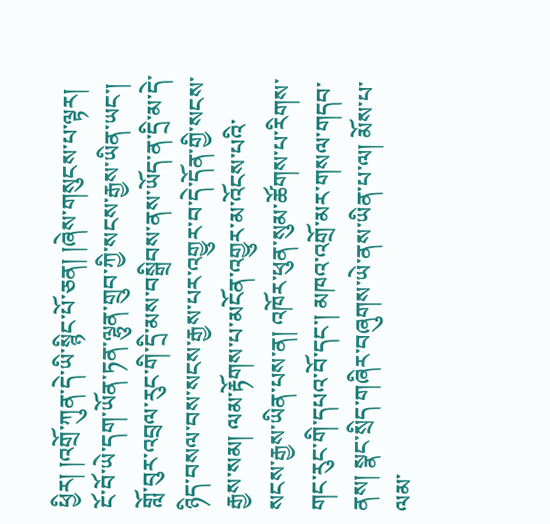ཕྱིར། །འགྲོ་ཀུན་དེ་ཡི་སྙིང་པོ་ཅན། །ཞེས་གསུངས་པ་ལྟར། ངོ་བོ་ཡེ་དག་ཡོན་ཏན་ལྷུན་གྲུབ་ཀྱི་སངས་རྒྱས་ཡིན་ཡང་། གློ་བུར་འབྲལ་རུང་གི་དྲི་མས་བསྒྲིབས་ནས་ཡོད་ན་དྲི་མ་དེ་ཉིད་བསལ་བས་སངས་རྒྱས་པར་འགྱུར་བ་དེ་དོན་གྱི་སངས་རྒྱས་སམ། ལམ་རྟོགས་པ་མངོན་འགྱུར་མ་འོངས་པའི་སངས་རྒྱས་ཡིན་པས་ན། འཁོར་ཕུན་སུམ་ཚོགས་པ་རིགས་གང་རུང་གི་དཔའ་བོ་དང་། མཁའ་འགྲོ་མར་གསལ་གདབ་ནས། སྣང་སྲིད་གཞིར་བཞུགས་ཡེ་ནས་ཡིན་པ་ལ། མོས་པ་ལམ་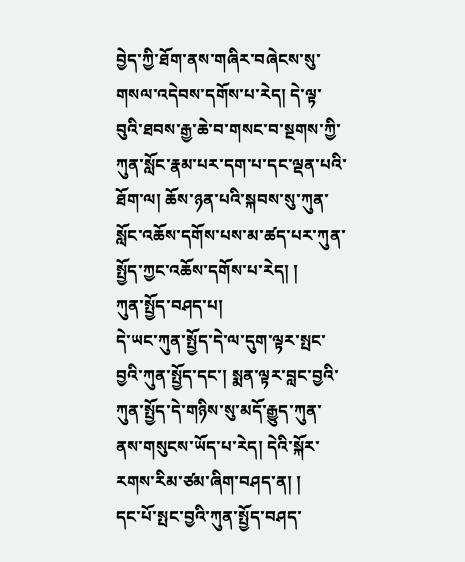བྱེད་ཀྱི་ཐོག་ནས་གཞིར་བཞེངས་སུ་གསལ་འདེབས་དགོས་པ་རེད། དེ་ལྟ་བུའི་ཐབས་རྒྱ་ཆེ་བ་གསང་བ་སྔགས་ཀྱི་ཀུན་སློང་རྣམ་པར་དག་པ་དང་ལྡན་པའི་ཐོག་ལ། ཆོས་ཉན་པའི་སྐབས་སུ་ཀུན་སློང་འཆོས་དགོས་པས་མ་ཚད་པར་ཀུན་སྤྱོད་ཀྱང་འཆོས་དགོས་པ་རེད། །
ཀུན་སྤྱོད་བཤད་པ།
དེ་ཡང་ཀུན་སྤྱོད་དེ་ལ་དུག་ལྟར་སྤང་བྱའི་ཀུན་སྤྱོད་དང་། སྨན་ལྟར་བླང་བྱའི་ཀུན་སྤྱོད་དེ་གཉིས་སུ་མདོ་རྒྱུད་ཀུན་ནས་གསུངས་ཡོད་པ་རེད། དེའི་སྐོར་རགས་རིམ་ཙམ་ཞིག་བཤད་ན། །
དང་པོ་སྤང་བྱའི་ཀུན་སྤྱོད་བཤད་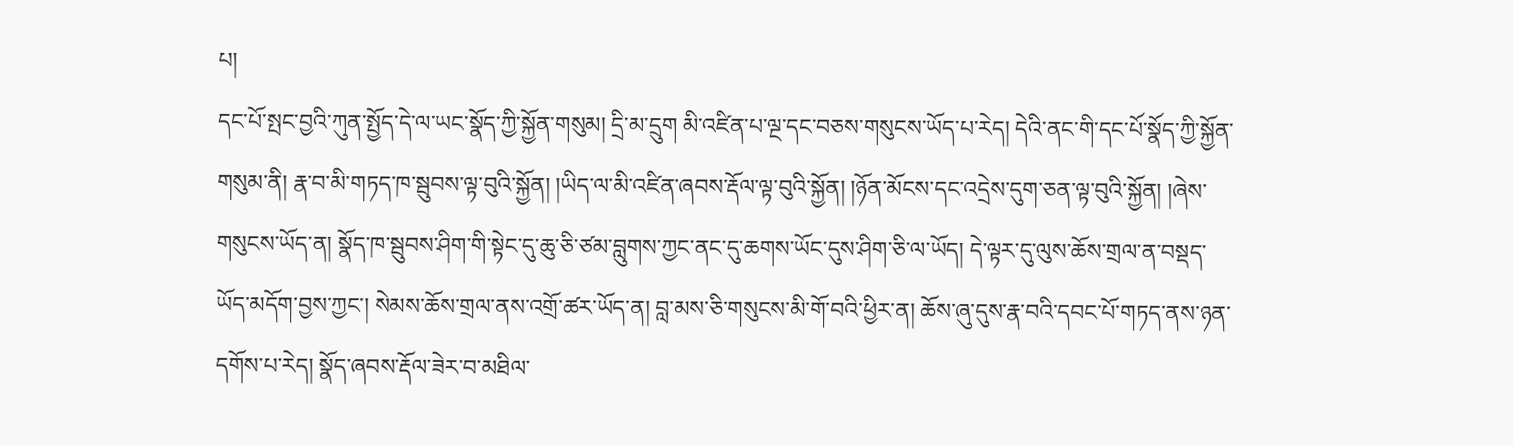པ།
དང་པོ་སྤང་བྱའི་ཀུན་སྤྱོད་དེ་ལ་ཡང་སྣོད་ཀྱི་སྐྱོན་གསུམ། དྲི་མ་དྲུག མི་འཛིན་པ་ལྔ་དང་བཅས་གསུངས་ཡོད་པ་རེད། དེའི་ནང་གི་དང་པོ་སྣོད་ཀྱི་སྐྱོན་གསུམ་ནི། རྣ་བ་མི་གཏད་ཁ་སྦུབས་ལྟ་བུའི་སྐྱོན། །ཡིད་ལ་མི་འཛིན་ཞབས་རྡོལ་ལྟ་བུའི་སྐྱོན། །ཉོན་མོངས་དང་འདྲེས་དུག་ཅན་ལྟ་བུའི་སྐྱོན། །ཞེས་གསུངས་ཡོད་ན། སྣོད་ཁ་སྦུབས་ཤིག་གི་སྟེང་དུ་ཆུ་ཅི་ཙམ་བླུགས་ཀྱང་ནང་དུ་ཆགས་ཡོང་དུས་ཤིག་ཅི་ལ་ཡོད། དེ་ལྟར་དུ་ལུས་ཆོས་གྲལ་ན་བསྡད་ཡོད་མདོག་བྱས་ཀྱང་། སེམས་ཆོས་གྲལ་ནས་འགྲོ་ཚར་ཡོད་ན། བླ་མས་ཅི་གསུངས་མི་གོ་བའི་ཕྱིར་ན། ཆོས་ཞུ་དུས་རྣ་བའི་དབང་པོ་གཏད་ནས་ཉན་དགོས་པ་རེད། སྣོད་ཞབས་རྡོལ་ཟེར་བ་མཐིལ་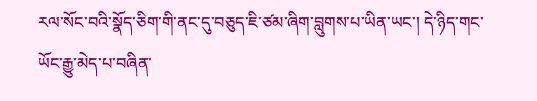རལ་སོང་བའི་སྣོད་ཅིག་གི་ནང་དུ་བཅུད་ཇི་ཙམ་ཞིག་བླུགས་པ་ཡིན་ཡང་། དེ་ཉིད་གང་ཡོང་རྒྱུ་མེད་པ་བཞིན་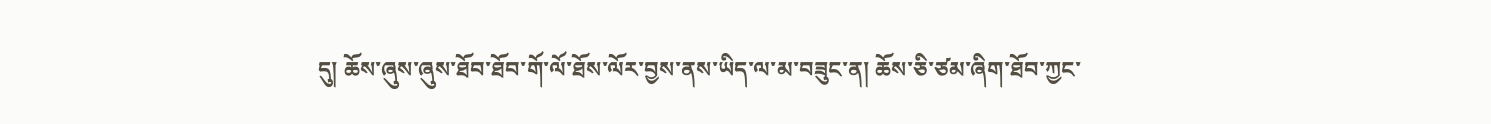དུ། ཆོས་ཞུས་ཞུས་ཐོབ་ཐོབ་གོ་ལོ་ཐོས་ལོར་བྱས་ནས་ཡིད་ལ་མ་བཟུང་ན། ཆོས་ཅི་ཙམ་ཞིག་ཐོབ་ཀྱང་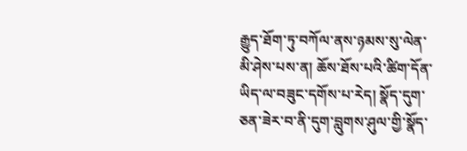རྒྱུད་ཐོག་ཏུ་བཀོལ་ནས་ཉམས་སུ་ལེན་མི་ཤེས་པས་ན། ཆོས་ཐོས་པའི་ཚིག་དོན་ཡིད་ལ་བཟུང་དགོས་པ་རེད། སྣོད་དུག་ཅན་ཟེར་བ་ནི་དུག་བླུགས་ཤུལ་གྱི་སྣོད་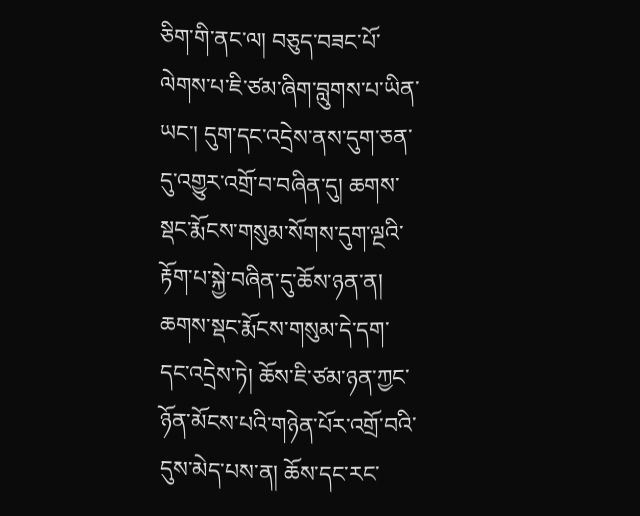ཅིག་གི་ནང་ལ། བཅུད་བཟང་པོ་ལེགས་པ་ཇི་ཙམ་ཞིག་བླུགས་པ་ཡིན་ཡང་། དུག་དང་འདྲེས་ནས་དུག་ཅན་དུ་འགྱུར་འགྲོ་བ་བཞིན་དུ། ཆགས་སྡང་རྨོངས་གསུམ་སོགས་དུག་ལྔའི་རྟོག་པ་སྐྱེ་བཞིན་དུ་ཆོས་ཉན་ན། ཆགས་སྡང་རྨོངས་གསུམ་དེ་དག་དང་འདྲེས་ཏེ། ཆོས་ཇི་ཙམ་ཉན་ཀྱང་ཉོན་མོངས་པའི་གཉེན་པོར་འགྲོ་བའི་དུས་མེད་པས་ན། ཆོས་དང་རང་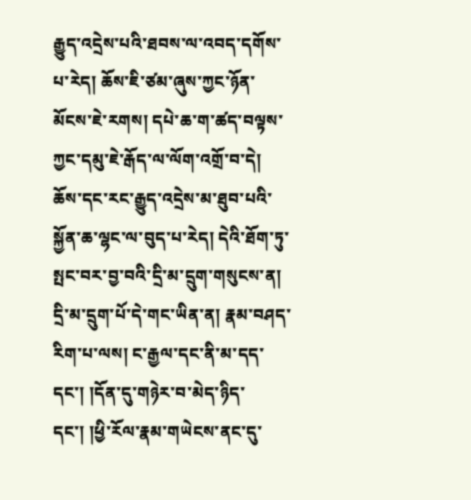རྒྱུད་འདྲེས་པའི་ཐབས་ལ་འབད་དགོས་པ་རེད། ཆོས་ཇི་ཙམ་ཞུས་ཀྱང་ཉོན་མོངས་ཇེ་རགས། དཔེ་ཆ་ག་ཚད་བལྟས་ཀྱང་དམུ་ཇེ་རྒོད་ལ་ལོག་འགྲོ་བ་དེ། ཆོས་དང་རང་རྒྱུད་འདྲེས་མ་ཐུབ་པའི་སྐྱོན་ཆ་ལྷང་ལ་བུད་པ་རེད། དེའི་ཐོག་ཏུ་སྤང་བར་བྱ་བའི་དྲི་མ་དྲུག་གསུངས་ན། དྲི་མ་དྲུག་པོ་དེ་གང་ཡིན་ན། རྣམ་བཤད་རིག་པ་ལས། ང་རྒྱལ་དང་ནི་མ་དད་དང་། །དོན་དུ་གཉེར་བ་མེད་ཉིད་དང་། །ཕྱི་རོལ་རྣམ་གཡེངས་ནང་དུ་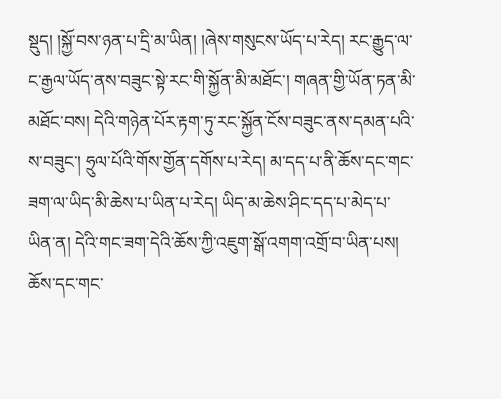སྡུད། །སྐྱོ་བས་ཉན་པ་དྲི་མ་ཡིན། །ཞེས་གསུངས་ཡོད་པ་རེད། རང་རྒྱུད་ལ་ང་རྒྱལ་ཡོད་ནས་བཟུང་སྟེ་རང་གི་སྐྱོན་མི་མཐོང་། གཞན་གྱི་ཡོན་ཏན་མི་མཐོང་བས། དེའི་གཉེན་པོར་རྟག་ཏུ་རང་སྐྱོན་ངོས་བཟུང་ནས་དམན་པའི་ས་བཟུང་། ཧྲུལ་པོའི་གོས་གྱོན་དགོས་པ་རེད། མ་དད་པ་ནི་ཆོས་དང་གང་ཟག་ལ་ཡིད་མི་ཆེས་པ་ཡིན་པ་རེད། ཡིད་མ་ཆེས་ཤིང་དད་པ་མེད་པ་ཡིན་ན། དེའི་གང་ཟག་དེའི་ཆོས་ཀྱི་འཇུག་སྒོ་འགག་འགྲོ་བ་ཡིན་པས། ཆོས་དང་གང་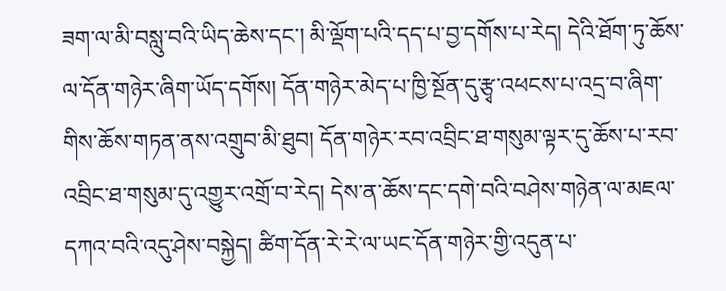ཟག་ལ་མི་བསླུ་བའི་ཡིད་ཆེས་དང་། མི་ལྡོག་པའི་དད་པ་བྱ་དགོས་པ་རེད། དེའི་ཐོག་ཏུ་ཆོས་ལ་དོན་གཉེར་ཞིག་ཡོད་དགོས། དོན་གཉེར་མེད་པ་ཁྱི་སྔོན་དུ་རྩྭ་འཕངས་པ་འདྲ་བ་ཞིག་གིས་ཆོས་གཏན་ནས་འགྲུབ་མི་ཐུབ། དོན་གཉེར་རབ་འབྲིང་ཐ་གསུམ་ལྟར་དུ་ཆོས་པ་རབ་འབྲིང་ཐ་གསུམ་དུ་འགྱུར་འགྲོ་བ་རེད། དེས་ན་ཆོས་དང་དགེ་བའི་བཤེས་གཉེན་ལ་མཇལ་དཀའ་བའི་འདུ་ཤེས་བསྐྱེད། ཚིག་དོན་རེ་རེ་ལ་ཡང་དོན་གཉེར་གྱི་འདུན་པ་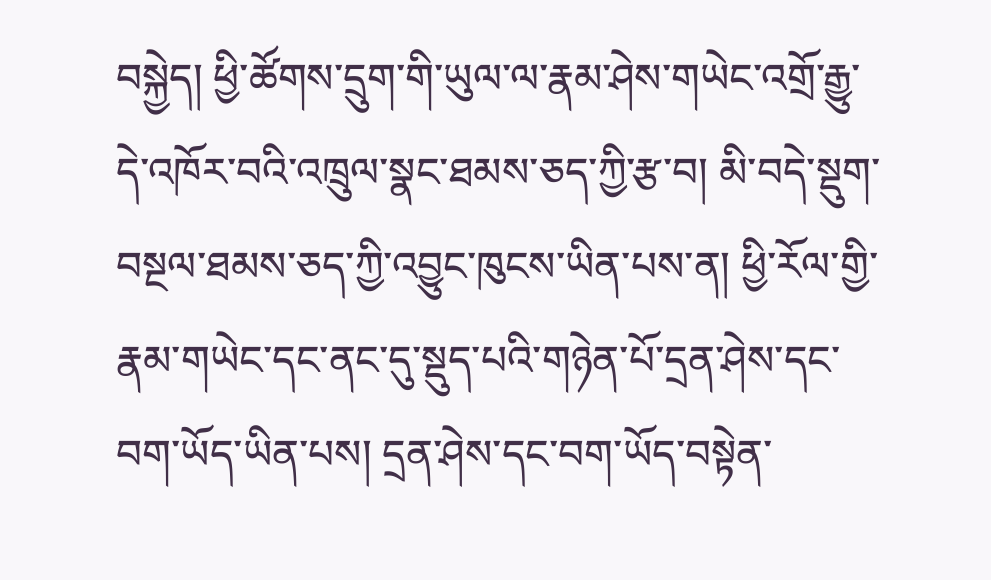བསྐྱེད། ཕྱི་ཚོགས་དྲུག་གི་ཡུལ་ལ་རྣམ་ཤེས་གཡེང་འགྲོ་རྒྱུ་དེ་འཁོར་བའི་འཁྲུལ་སྣང་ཐམས་ཅད་ཀྱི་རྩ་བ། མི་བདེ་སྡུག་བསྔལ་ཐམས་ཅད་ཀྱི་འབྱུང་ཁུངས་ཡིན་པས་ན། ཕྱི་རོལ་གྱི་རྣམ་གཡེང་དང་ནང་དུ་སྡུད་པའི་གཉེན་པོ་དྲན་ཤེས་དང་བག་ཡོད་ཡིན་པས། དྲན་ཤེས་དང་བག་ཡོད་བསྟེན་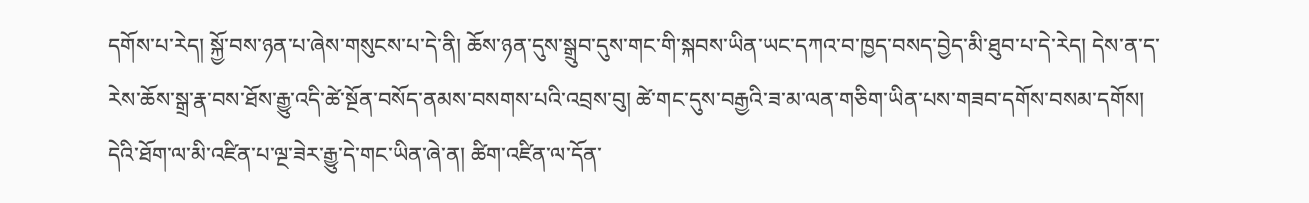དགོས་པ་རེད། སྐྱོ་བས་ཉན་པ་ཞེས་གསུངས་པ་དེ་ནི། ཆོས་ཉན་དུས་སྒྲུབ་དུས་གང་གི་སྐབས་ཡིན་ཡང་དཀའ་བ་ཁྱད་བསད་བྱེད་མི་ཐུབ་པ་དེ་རེད། དེས་ན་ད་རེས་ཆོས་སྒྲ་རྣ་བས་ཐོས་རྒྱུ་འདི་ཚེ་སྔོན་བསོད་ནམས་བསགས་པའི་འབྲས་བུ། ཚེ་གང་དུས་བརྒྱའི་ཟ་མ་ལན་གཅིག་ཡིན་པས་གཟབ་དགོས་བསམ་དགོས། དེའི་ཐོག་ལ་མི་འཛིན་པ་ལྔ་ཟེར་རྒྱུ་དེ་གང་ཡིན་ཞེ་ན། ཚིག་འཛིན་ལ་དོན་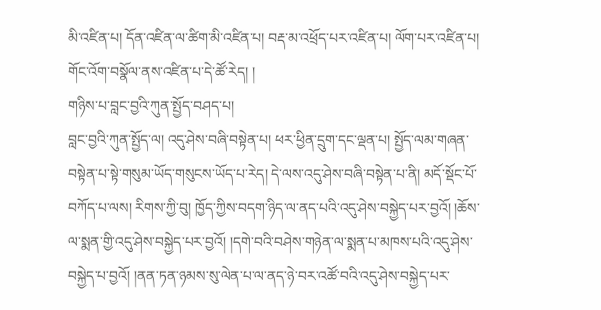མི་འཛིན་པ། དོན་འཛིན་ལ་ཚིག་མི་འཛིན་པ། བརྡ་མ་འཕྲོད་པར་འཛིན་པ། ལོག་པར་འཛིན་པ། གོང་འོག་བསྣོལ་ནས་འཛིན་པ་དེ་ཚོ་རེད། །
གཉིས་པ་བླང་བྱའི་ཀུན་སྤྱོད་བཤད་པ།
བླང་བྱའི་ཀུན་སྤྱོད་ལ། འདུ་ཤེས་བཞི་བསྟེན་པ། ཕར་ཕྱིན་དྲུག་དང་ལྡན་པ། སྤྱོད་ལམ་གཞན་བསྟེན་པ་སྟེ་གསུམ་ཡོད་གསུངས་ཡོད་པ་རེད། དེ་ལས་འདུ་ཤེས་བཞི་བསྟེན་པ་ནི། མདོ་སྡོང་པོ་བཀོད་པ་ལས། རིགས་ཀྱི་བུ། ཁྱོད་ཀྱིས་བདག་ཉིད་ལ་ནད་པའི་འདུ་ཤེས་བསྐྱེད་པར་བྱའོ། །ཆོས་ལ་སྨན་གྱི་འདུ་ཤེས་བསྐྱེད་པར་བྱའོ། །དགེ་བའི་བཤེས་གཉེན་ལ་སྨན་པ་མཁས་པའི་འདུ་ཤེས་བསྐྱེད་པ་བྱའོ། །ནན་ཏན་ཉམས་སུ་ལེན་པ་ལ་ནད་ཉེ་བར་འཚོ་བའི་འདུ་ཤེས་བསྐྱེད་པར་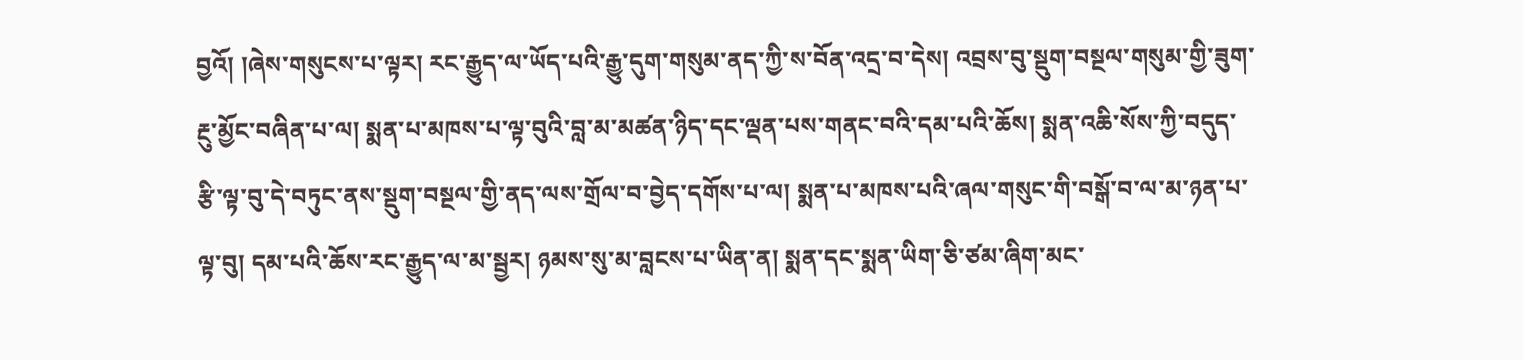བྱའོ། །ཞེས་གསུངས་པ་ལྟར། རང་རྒྱུད་ལ་ཡོད་པའི་རྒྱུ་དུག་གསུམ་ནད་ཀྱི་ས་བོན་འདྲ་བ་དེས། འབྲས་བུ་སྡུག་བསྔལ་གསུམ་གྱི་ཟུག་རྔུ་མྱོང་བཞིན་པ་ལ། སྨན་པ་མཁས་པ་ལྟ་བུའི་བླ་མ་མཚན་ཉིད་དང་ལྡན་པས་གནང་བའི་དམ་པའི་ཆོས། སྨན་འཆི་སོས་ཀྱི་བདུད་རྩི་ལྟ་བུ་དེ་བཏུང་ནས་སྡུག་བསྔལ་གྱི་ནད་ལས་གྲོལ་བ་བྱེད་དགོས་པ་ལ། སྨན་པ་མཁས་པའི་ཞལ་གསུང་གི་བསྒོ་བ་ལ་མ་ཉན་པ་ལྟ་བུ། དམ་པའི་ཆོས་རང་རྒྱུད་ལ་མ་སྦྱར། ཉམས་སུ་མ་བླངས་པ་ཡིན་ན། སྨན་དང་སྨན་ཡིག་ཅི་ཙམ་ཞིག་མང་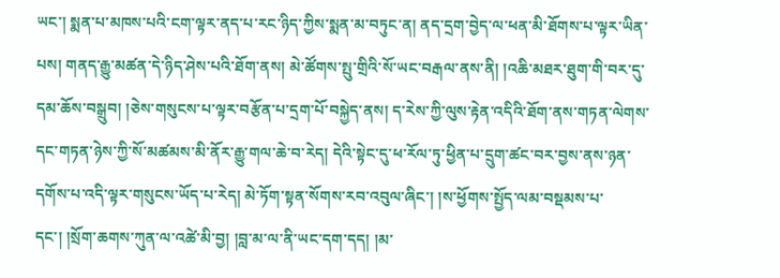ཡང་། སྨན་པ་མཁས་པའི་ངག་ལྟར་ནད་པ་རང་ཉིད་ཀྱིས་སྨན་མ་བཏུང་ན། ནད་དྲག་བྱེད་ལ་ཕན་མི་ཐོགས་པ་ལྟར་ཡིན་པས། གནད་རྒྱུ་མཚན་དེ་ཉིད་ཤེས་པའི་ཐོག་ནས། མེ་ཚོགས་སྤུ་གྲིའི་སོ་ཡང་བརྒལ་ནས་ནི། །འཆི་མཐར་ཐུག་གི་བར་དུ་དམ་ཆོས་བསྒྲུབ། །ཅེས་གསུངས་པ་ལྟར་བརྩོན་པ་དྲག་པོ་བསྐྱེད་ནས། ད་རེས་ཀྱི་ལུས་རྟེན་འདིའི་ཐོག་ནས་གཏན་ལེགས་དང་གཏན་ཉེས་ཀྱི་སོ་མཚམས་མི་ནོར་རྒྱུ་གལ་ཆེ་བ་རེད། དེའི་སྟེང་དུ་ཕ་རོལ་ཏུ་ཕྱིན་པ་དྲུག་ཚང་བར་བྱས་ནས་ཉན་དགོས་པ་འདི་ལྟར་གསུངས་ཡོད་པ་རེད། མེ་ཏོག་སྟན་སོགས་རབ་འབུལ་ཞིང་། །ས་ཕྱོགས་སྤྱོད་ལམ་བསྡམས་པ་དང་། །སྲོག་ཆགས་ཀུན་ལ་འཚེ་མི་བྱ། །བླ་མ་ལ་ནི་ཡང་དག་དད། །མ་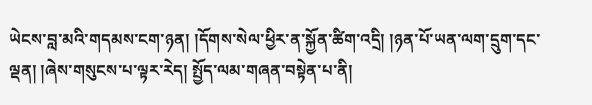ཡེངས་བླ་མའི་གདམས་ངག་ཉན། །དོགས་སེལ་ཕྱིར་ན་སྐྱོན་ཚིག་འདྲི། །ཉན་པོ་ཡན་ལག་དྲུག་དང་ལྡན། །ཞེས་གསུངས་པ་ལྟར་རེད། སྤྱོད་ལམ་གཞན་བསྟེན་པ་ནི།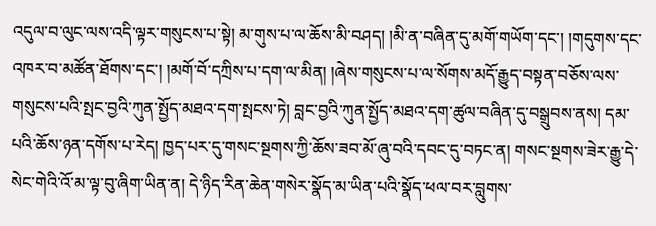འདུལ་བ་ལུང་ལས་འདི་ལྟར་གསུངས་པ་སྟེ། མ་གུས་པ་ལ་ཆོས་མི་བཤད། །མི་ན་བཞིན་དུ་མགོ་གཡོག་དང་། །གདུགས་དང་འཁར་བ་མཚོན་ཐོགས་དང་། །མགོ་བོ་དཀྲིས་པ་དག་ལ་མིན། །ཞེས་གསུངས་པ་ལ་སོགས་མདོ་རྒྱུད་བསྟན་བཅོས་ལས་གསུངས་པའི་སྤང་བྱའི་ཀུན་སྤྱོད་མཐའ་དག་སྤངས་ཏེ། བླང་བྱའི་ཀུན་སྤྱོད་མཐའ་དག་ཚུལ་བཞིན་དུ་བསྒྲུབས་ནས། དམ་པའི་ཆོས་ཉན་དགོས་པ་རེད། ཁྱད་པར་དུ་གསང་སྔགས་ཀྱི་ཆོས་ཟབ་མོ་ཞུ་བའི་དབང་དུ་བཏང་ན། གསང་སྔགས་ཟེར་རྒྱུ་དེ་སེང་གེའི་འོ་མ་ལྟ་བུ་ཞིག་ཡིན་ན། དེ་ཉིད་རིན་ཆེན་གསེར་སྣོད་མ་ཡིན་པའི་སྣོད་ཕལ་བར་བླུགས་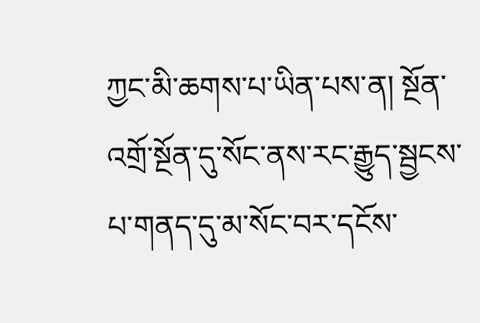ཀྱང་མི་ཆགས་པ་ཡིན་པས་ན། སྔོན་འགྲོ་སྔོན་དུ་སོང་ནས་རང་རྒྱུད་སྦྱངས་པ་གནད་དུ་མ་སོང་བར་དངོས་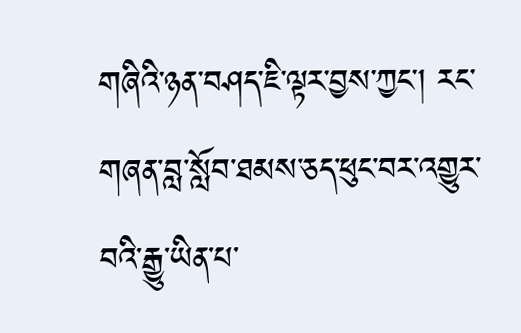གཞིའི་ཉན་བཤད་ཇི་ལྟར་བྱས་ཀྱང་། རང་གཞན་བླ་སློབ་ཐམས་ཅད་ཕུང་བར་འགྱུར་བའི་རྒྱུ་ཡིན་པ་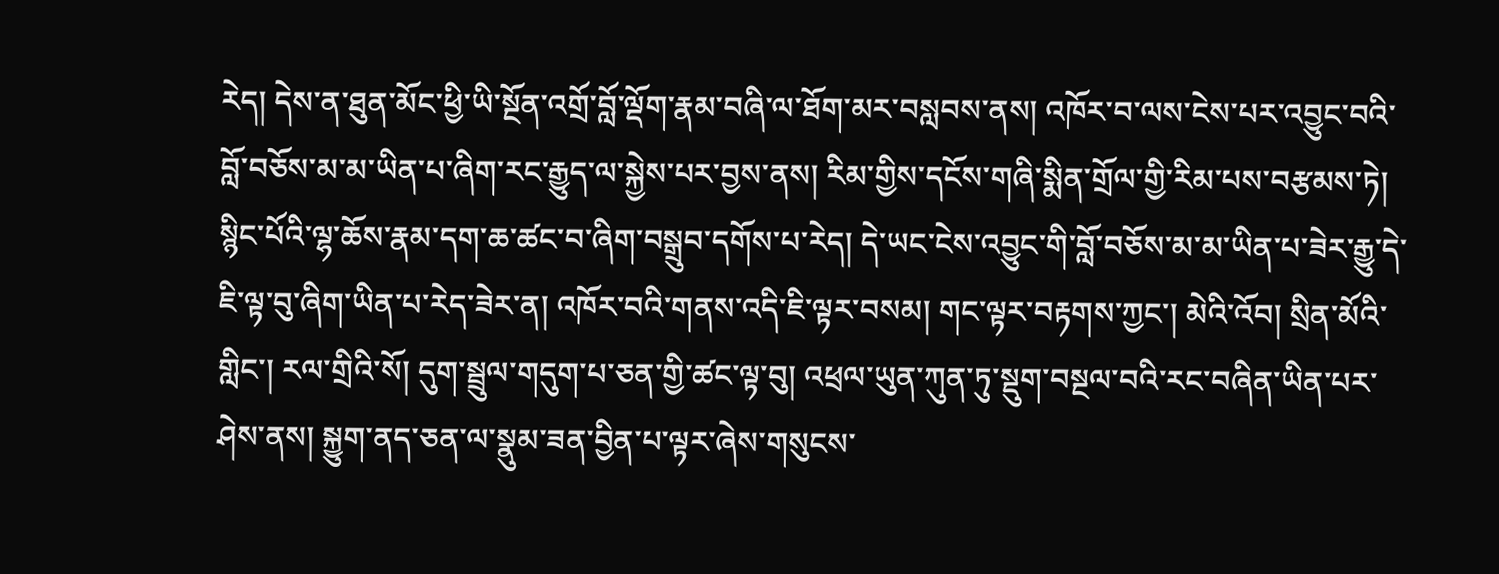རེད། དེས་ན་ཐུན་མོང་ཕྱི་ཡི་སྔོན་འགྲོ་བློ་ལྡོག་རྣམ་བཞི་ལ་ཐོག་མར་བསླབས་ནས། འཁོར་བ་ལས་ངེས་པར་འབྱུང་བའི་བློ་བཅོས་མ་མ་ཡིན་པ་ཞིག་རང་རྒྱུད་ལ་སྐྱེས་པར་བྱས་ནས། རིམ་གྱིས་དངོས་གཞི་སྨིན་གྲོལ་གྱི་རིམ་པས་བརྩམས་ཏེ། སྙིང་པོའི་ལྷ་ཆོས་རྣམ་དག་ཆ་ཚང་བ་ཞིག་བསྒྲུབ་དགོས་པ་རེད། དེ་ཡང་ངེས་འབྱུང་གི་བློ་བཅོས་མ་མ་ཡིན་པ་ཟེར་རྒྱུ་དེ་ཇི་ལྟ་བུ་ཞིག་ཡིན་པ་རེད་ཟེར་ན། འཁོར་བའི་གནས་འདི་ཇི་ལྟར་བསམ། གང་ལྟར་བརྟགས་ཀྱང་། མེའི་འོབ། སྲིན་མོའི་གླིང་། རལ་གྲིའི་སོ། དུག་སྦྲུལ་གདུག་པ་ཅན་གྱི་ཚང་ལྟ་བུ། འཕྲལ་ཡུན་ཀུན་ཏུ་སྡུག་བསྔལ་བའི་རང་བཞིན་ཡིན་པར་ཤེས་ནས། སྐྱུག་ནད་ཅན་ལ་སྣུམ་ཟན་བྱིན་པ་ལྟར་ཞེས་གསུངས་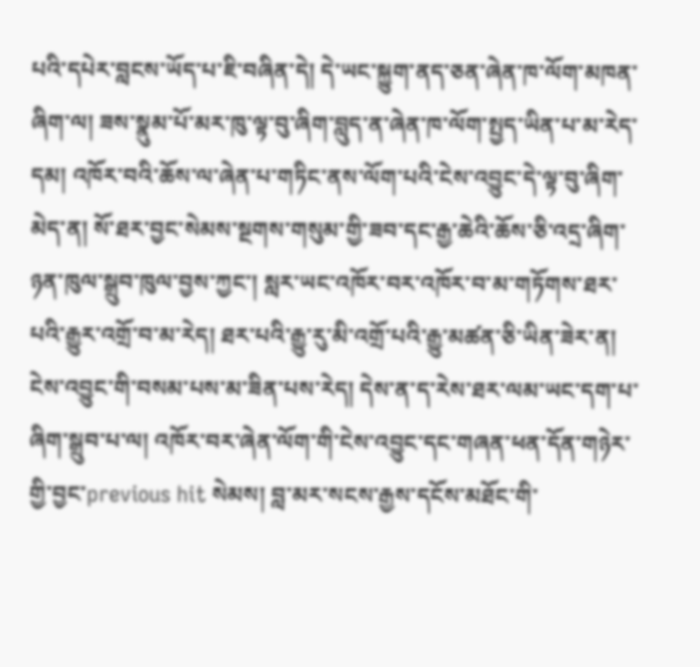པའི་དཔེར་བླངས་ཡོད་པ་ཇི་བཞིན་དེ། དེ་ཡང་སྐྱུག་ནད་ཅན་ཞེན་ཁ་ལོག་མཁན་ཞིག་ལ། ཟས་སྣུམ་པོ་མར་ཁུ་ལྟ་བུ་ཞིག་བླུད་ན་ཞེན་ཁ་ལོག་སྤྱད་ཡིན་པ་མ་རེད་དམ། འཁོར་བའི་ཆོས་ལ་ཞེན་པ་གཏིང་ནས་ལོག་པའི་ངེས་འབྱུང་དེ་ལྟ་བུ་ཞིག་མེད་ན། སོ་ཐར་བྱང་སེམས་སྔགས་གསུམ་གྱི་ཟབ་དང་རྒྱ་ཆེའི་ཆོས་ཅི་འདྲ་ཞིག་ཉན་ཁུལ་སྒྲུབ་ཁུལ་བྱས་ཀྱང་། སླར་ཡང་འཁོར་བར་འཁོར་བ་མ་གཏོགས་ཐར་པའི་རྒྱུར་འགྲོ་བ་མ་རེད། ཐར་པའི་རྒྱུ་རུ་མི་འགྲོ་པའི་རྒྱུ་མཚན་ཅི་ཡིན་ཟེར་ན། ངེས་འབྱུང་གི་བསམ་པས་མ་ཟིན་པས་རེད། དེས་ན་ད་རེས་ཐར་ལམ་ཡང་དག་པ་ཞིག་སྒྲུབ་པ་ལ། འཁོར་བར་ཞེན་ལོག་གི་ངེས་འབྱུང་དང་གཞན་ཕན་དོན་གཉེར་གྱི་བྱང་previous hit སེམས། བླ་མར་སངས་རྒྱས་དངོས་མཐོང་གི་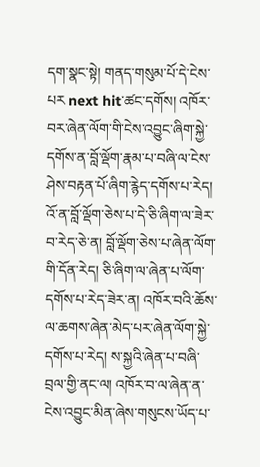དག་སྣང་སྟེ། གནད་གསུམ་པོ་དེ་ངེས་པར next hit་ཚང་དགོས། འཁོར་བར་ཞེན་ལོག་གི་ངེས་འབྱུང་ཞིག་སྐྱེ་དགོས་ན་བློ་ལྡོག་རྣམ་པ་བཞི་ལ་ངེས་ཤེས་བརྟན་པོ་ཞིག་རྙེད་དགོས་པ་རེད། འོ་ན་བློ་ལྡོག་ཅེས་པ་དེ་ཅི་ཞིག་ལ་ཟེར་བ་རེད་ཅེ་ན། བློ་ལྡོག་ཅེས་པ་ཞེན་ལོག་གི་དོན་རེད། ཅི་ཞིག་ལ་ཞེན་པ་ལོག་དགོས་པ་རེད་ཟེར་ན། འཁོར་བའི་ཆོས་ལ་ཆགས་ཞེན་མེད་པར་ཞེན་ལོག་སྐྱེ་དགོས་པ་རེད། ས་སྐྱའི་ཞེན་པ་བཞི་བྲལ་གྱི་ནང་ལ། འཁོར་བ་ལ་ཞེན་ན་ངེས་འབྱུང་མིན་ཞེས་གསུངས་ཡོད་པ་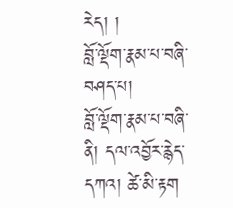རེད། །
བློ་ལྡོག་རྣམ་པ་བཞི་བཤད་པ།
བློ་ལྡོག་རྣམ་པ་བཞི་ནི། དལ་འབྱོར་རྙེད་དཀའ། ཚེ་མི་རྟག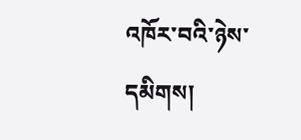འཁོར་བའི་ཉེས་དམིགས།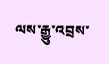ལས་རྒྱུ་འབྲས་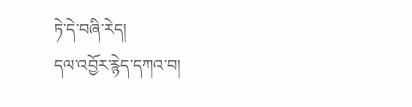ཏེ་དེ་བཞི་རེད།
དལ་འབྱོར་རྙེད་དཀའ་བ།